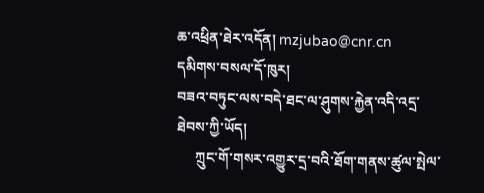ཆ་འཕྲིན་ཐེར་འདོན། mzjubao@cnr.cn
དམིགས་བསལ་དོ་ཁུར།
བཟའ་བཏུང་ལས་བདེ་ཐང་ལ་ཤུགས་རྐྱེན་འདི་འདྲ་ཐེབས་ཀྱི་ཡོད།
     ཀྲུང་གོ་གསར་འགྱུར་དྲ་བའི་ཐོག་གནས་ཚུལ་སྤེལ་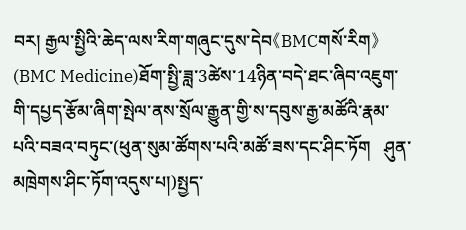བར། རྒྱལ་སྤྱིའི་ཆེད་ལས་རིག་གཞུང་དུས་དེབ《BMCགསོ་རིག》(BMC Medicine)ཐོག་སྤྱི་ཟླ་3ཚེས་14ཉིན་བདེ་ཐང་ཞིབ་འཇུག་གི་དཔྱད་རྩོམ་ཞིག་སྤེལ་ནས་སྲོལ་རྒྱུན་གྱི་ས་དབུས་རྒྱ་མཚོའི་རྣམ་པའི་བཟའ་བཏུང་(ཕུན་སུམ་ཚོགས་པའི་མཚོ་ཟས་དང་ཤིང་ཏོག   ཤུན་མཁྲེགས་ཤིང་ཏོག་འདུས་པ།)སྤྱད་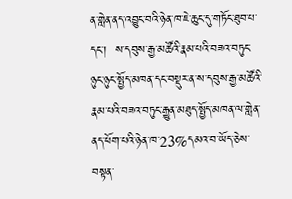ན་གླེན་ནད་འབྱུང་བའི་ཉེན་ཁ་ཇེ་ཆུང་དུ་གཏོང་ཐུབ་པ་དང་།  ས་དབུས་རྒྱ་མཚོའི་རྣམ་པའི་བཟའ་བཏུང་ཉུང་ཉུང་སྤྱོད་མཁན་དང་བསྡུར་ན་ས་དབུས་རྒྱ་མཚོའི་རྣམ་པའི་བཟའ་བཏུང་རྒྱུན་མཐུད་སྤྱོད་མཁན་ལ་གླེན་ནད་ཕོག་པའི་ཉེན་ཁ་23%དམའ་བ་ཡོད་ཅེས་བསྟན་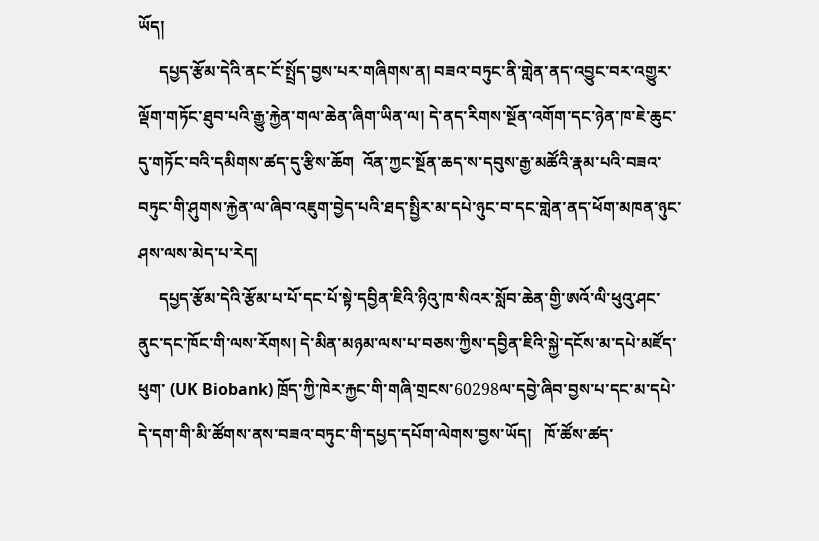ཡོད།
     དཔྱད་རྩོམ་དེའི་ནང་ངོ་སྤྲོད་བྱས་པར་གཞིགས་ན། བཟའ་བཏུང་ནི་གླེན་ནད་འབྱུང་བར་འགྱུར་ལྡོག་གཏོང་ཐུབ་པའི་རྒྱུ་རྐྱེན་གལ་ཆེན་ཞིག་ཡིན་ལ། དེ་ནད་རིགས་སྔོན་འགོག་དང་ཉེན་ཁ་ཇེ་ཆུང་དུ་གཏོང་བའི་དམིགས་ཚད་དུ་རྩིས་ཆོག  འོན་ཀྱང་སྔོན་ཆད་ས་དབུས་རྒྱ་མཚོའི་རྣམ་པའི་བཟའ་བཏུང་གི་ཤུགས་རྐྱེན་ལ་ཞིབ་འཇུག་བྱེད་པའི་ཐད་སྤྱིར་མ་དཔེ་ཉུང་བ་དང་གླེན་ནད་ཕོག་མཁན་ཉུང་ཤས་ལས་མེད་པ་རེད།
     དཔྱད་རྩོམ་དེའི་རྩོམ་པ་པོ་དང་པོ་སྟེ་དབྱིན་ཇིའི་ཉིའུ་ཁ་སིའར་སློབ་ཆེན་གྱི་ཨའོ་ལི་ཕུའུ་ཤང་ནུང་དང་ཁོང་གི་ལས་རོགས། དེ་མིན་མཉམ་ལས་པ་བཅས་ཀྱིས་དབྱིན་ཇིའི་སྐྱེ་དངོས་མ་དཔེ་མཛོད་ཕུག་ (UK Biobank) ཁྲོད་ཀྱི་ཁེར་རྐྱང་གི་གཞི་གྲངས་60298ལ་དབྱེ་ཞིབ་བྱས་པ་དང་མ་དཔེ་དེ་དག་གི་མི་ཚོགས་ནས་བཟའ་བཏུང་གི་དཔྱད་དཔོག་ལེགས་བྱས་ཡོད།   ཁོ་ཚོས་ཚད་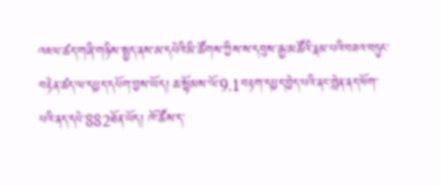འཇལ་ཚད་གཞི་གཉིས་སྤྱད་ནས་མ་དཔེའི་མི་ཚོགས་ཀྱིས་ས་དབུས་རྒྱ་མཚོའི་རྣམ་པའི་བཟའ་བཏུང་བརྟེན་ཚད་ལ་དཔྱད་དཔོག་བྱས་ཡོད། ཆ་སྙོམས་ལོ་9.1བརྟག་དཔྱད་བྱེད་པའི་ནང་གླེན་ནད་ཕོག་པའི་ནད་དཔེ་882ཐོན་ཡོད། ཁོ་ཚོས་ད་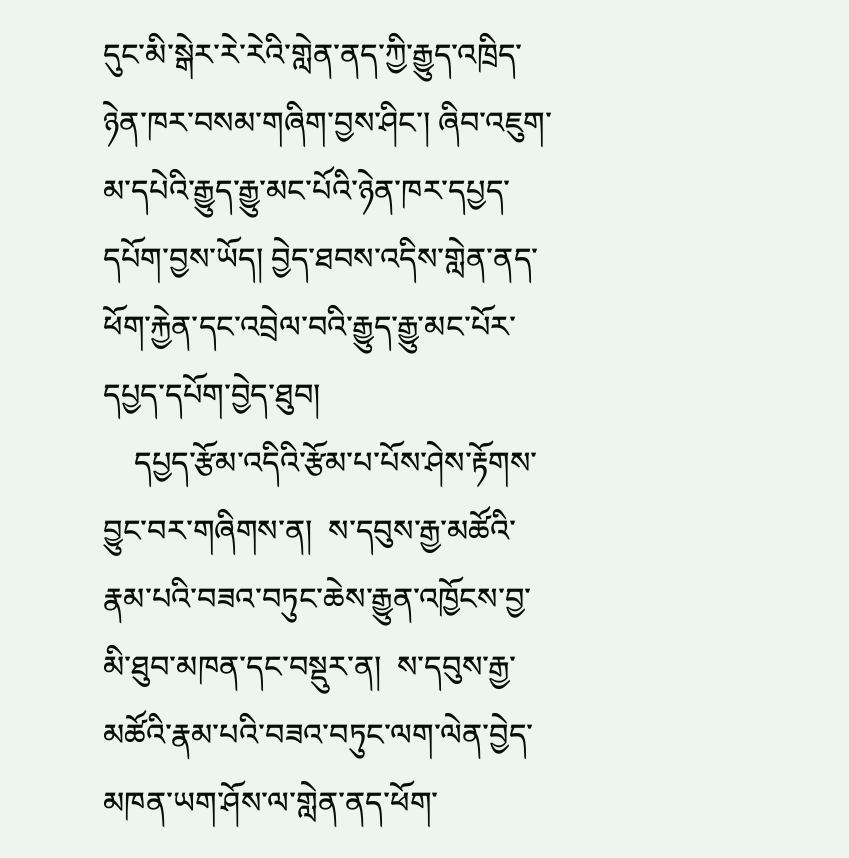དུང་མི་སྒེར་རེ་རེའི་གླེན་ནད་ཀྱི་རྒྱུད་འཁྲིད་ཉེན་ཁར་བསམ་གཞིག་བྱས་ཤིང་། ཞིབ་འཇུག་མ་དཔེའི་རྒྱུད་རྒྱུ་མང་པོའི་ཉེན་ཁར་དཔྱད་དཔོག་བྱས་ཡོད། བྱེད་ཐབས་འདིས་གླེན་ནད་ཕོག་རྐྱེན་དང་འབྲེལ་བའི་རྒྱུད་རྒྱུ་མང་པོར་དཔྱད་དཔོག་བྱེད་ཐུབ།
    དཔྱད་རྩོམ་འདིའི་རྩོམ་པ་པོས་ཤེས་རྟོགས་བྱུང་བར་གཞིགས་ན།  ས་དབུས་རྒྱ་མཚོའི་རྣམ་པའི་བཟའ་བཏུང་ཆེས་རྒྱུན་འཁྱོངས་བྱ་མི་ཐུབ་མཁན་དང་བསྡུར་ན།  ས་དབུས་རྒྱ་མཚོའི་རྣམ་པའི་བཟའ་བཏུང་ལག་ལེན་བྱེད་མཁན་ཡག་ཤོས་ལ་གླེན་ནད་ཕོག་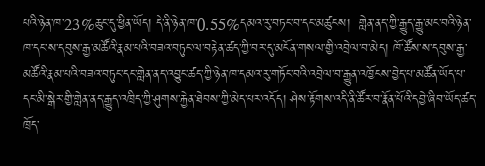པའི་ཉེན་ཁ་23%ཆུང་དུ་ཕྱིན་ཡོད། དེ་ནི་ཉེན་ཁ་0.55%དམའ་རུ་བཏང་བ་དང་མཚུངས།  གླེན་ནད་ཀྱི་རྒྱུད་རྒྱུ་མང་བའི་ཉེན་ཁ་དང་ས་དབུས་རྒྱ་མཚོའི་རྣམ་པའི་བཟའ་བཏུང་ལ་བརྟེན་ཚད་ཀྱི་བར་དུ་མངོན་གསལ་གྱི་འབྲེལ་བ་མེད། ཁོ་ཚོས་ས་དབུས་རྒྱ་མཚོའི་རྣམ་པའི་བཟའ་བཏུང་དང་གླེན་ནད་འབྱུང་ཚད་ཀྱི་ཉེན་ཁ་དམའ་རུ་གཏོང་བའི་འབྲེལ་བ་རྒྱུན་འཁྱོངས་བྱེད་པ་མཚོན་ཡོད་པ་དང་མི་སྒེར་གྱི་གླེན་ནད་རྒྱུད་འཁྲིད་ཀྱི་ཤུགས་རྐྱེན་ཐེབས་ཀྱི་མེད་པར་འདོད། ཤེས་རྟོགས་འདི་ནི་ཚོར་བ་རྣོན་པོའི་དབྱེ་ཞིབ་ཡོད་ཚད་ཁྲོད་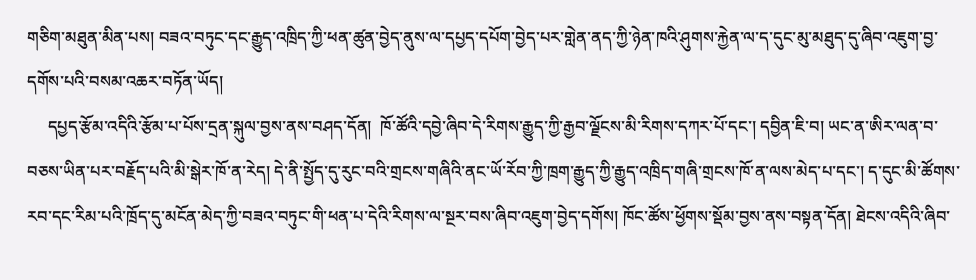གཅིག་མཐུན་མིན་པས། བཟའ་བཏུང་དང་རྒྱུད་འཁྲིད་ཀྱི་ཕན་ཚུན་བྱེད་ནུས་ལ་དཔྱད་དཔོག་བྱེད་པར་གླེན་ནད་ཀྱི་ཉེན་ཁའི་ཤུགས་རྐྱེན་ལ་ད་དུང་མུ་མཐུད་དུ་ཞིབ་འཇུག་བྱ་དགོས་པའི་བསམ་འཆར་བཏོན་ཡོད།
     དཔྱད་རྩོམ་འདིའི་རྩོམ་པ་པོས་དྲན་སྐུལ་བྱས་ནས་བཤད་དོན།  ཁོ་ཚོའི་དབྱེ་ཞིབ་དེ་རིགས་རྒྱུད་ཀྱི་རྒྱབ་ལྗོངས་མི་རིགས་དཀར་པོ་དང་། དབྱིན་ཇི་བ། ཡང་ན་ཨིར་ལན་བ་བཅས་ཡིན་པར་བརྗོད་པའི་མི་སྒེར་ཁོ་ན་རེད། དེ་ནི་སྤྱོད་དུ་རུང་བའི་གྲངས་གཞིའི་ནང་ཡོ་རོབ་ཀྱི་ཁྲག་རྒྱུད་ཀྱི་རྒྱུད་འཁྲིད་གཞི་གྲངས་ཁོ་ན་ལས་མེད་པ་དང་། ད་དུང་མི་ཚོགས་རབ་དང་རིམ་པའི་ཁྲོད་དུ་མངོན་མེད་ཀྱི་བཟའ་བཏུང་གི་ཕན་པ་དེའི་རིགས་ལ་སྔར་བས་ཞིབ་འཇུག་བྱེད་དགོས། ཁོང་ཚོས་ཕྱོགས་སྡོམ་བྱས་ནས་བསྟན་དོན། ཐེངས་འདིའི་ཞིབ་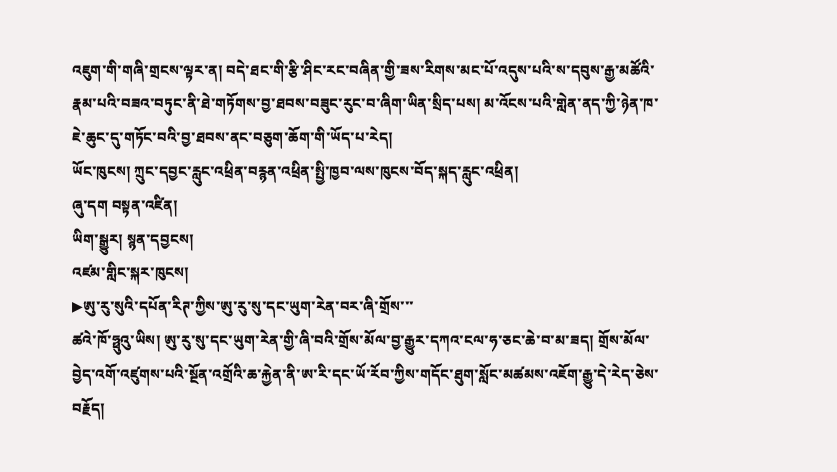འཇུག་གི་གཞི་གྲངས་ལྟར་ན། བདེ་ཐང་གི་རྩི་ཤིང་རང་བཞིན་གྱི་ཟས་རིགས་མང་པོ་འདུས་པའི་ས་དབུས་རྒྱ་མཚོའི་རྣམ་པའི་བཟའ་བཏུང་ནི་ཐེ་གཏོགས་བྱ་ཐབས་བཟུང་རུང་བ་ཞིག་ཡིན་སྲིད་པས། མ་འོངས་པའི་གླེན་ནད་ཀྱི་ཉེན་ཁ་ཇེ་ཆུང་དུ་གཏོང་བའི་བྱ་ཐབས་ནང་བཅུག་ཆོག་གི་ཡོད་པ་རེད།
ཡོང་ཁུངས། ཀྲུང་དབྱང་རླུང་འཕྲིན་བརྙན་འཕྲིན་སྤྱི་ཁྱབ་ལས་ཁུངས་བོད་སྐད་རླུང་འཕྲིན།
ཞུ་དག བསྟན་འཛིན།
ཡིག་སྒྱུར། སྙན་དབྱངས།
འཛམ་གླིང་སྐར་ཁུངས།
▶ཨུ་རུ་སུའི་དཔོན་རིཊ་ཀྱིས་ཨུ་རུ་སུ་དང་ཡུག་རེན་བར་ཞི་གྲོས་་་
ཚའེ་ཁོ་ཧྥུའུ་ཡིས། ཨུ་རུ་སུ་དང་ཡུག་རེན་གྱི་ཞི་བའི་གྲོས་མོལ་བྱ་རྒྱུར་དཀའ་ངལ་ཧ་ཅང་ཆེ་བ་མ་ཟད། གྲོས་མོལ་བྱེད་འགོ་འཛུགས་པའི་སྔོན་འགྲོའི་ཆ་རྐྱེན་ནི་ཨ་རི་དང་ཡོ་རོབ་ཀྱིས་གདོང་ཐུག་སློང་མཚམས་འཇོག་རྒྱུ་དེ་རེད་ཅེས་བརྗོད།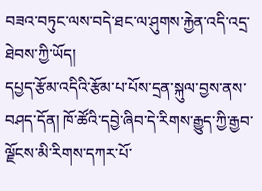བཟའ་བཏུང་ལས་བདེ་ཐང་ལ་ཤུགས་རྐྱེན་འདི་འདྲ་ཐེབས་ཀྱི་ཡོད།
དཔྱད་རྩོམ་འདིའི་རྩོམ་པ་པོས་དྲན་སྐུལ་བྱས་ནས་བཤད་དོན། ཁོ་ཚོའི་དབྱེ་ཞིབ་དེ་རིགས་རྒྱུད་ཀྱི་རྒྱབ་ལྗོངས་མི་རིགས་དཀར་པོ་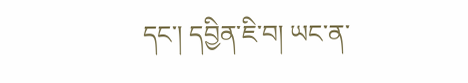དང་། དབྱིན་ཇི་བ། ཡང་ན་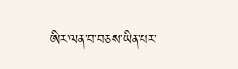ཨིར་ལན་བ་བཅས་ཡིན་པར་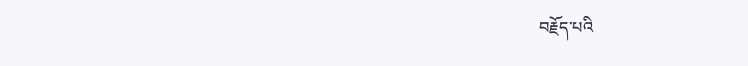བརྗོད་པའི